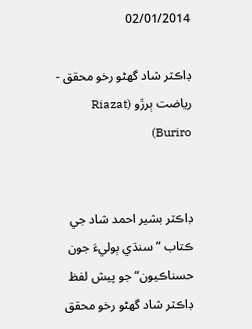02/01/2014

ڊاڪٽر شاد گھڻو رخو محقق - رياضت ٻرڙو (Riazat Buriro)


ڊاڪٽر بشير احمد شاد جي ڪتاب ”سنڌي ٻوليءَ جون حسناڪيون“ جو پيش لفظ
ڊاڪٽر شاد گھڻو رخو محقق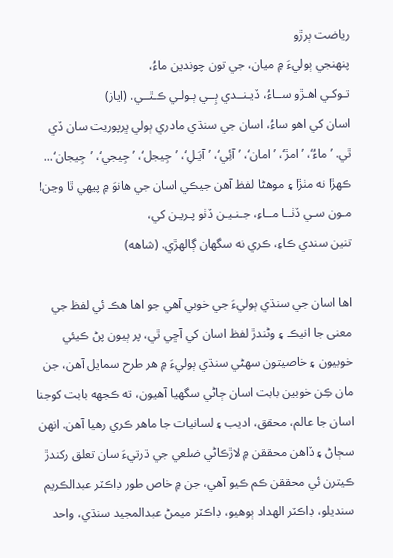رياضت ٻرڙو
پنهنجي ٻوليءَ ۾ ميان، جي تون چوندين ماءُ،
تـوکـي اهـڙو ســاءُ، ڏيـنــدي ٻِــي ٻـولـي ڪـٿــي. (اياز)
اسان کي اهو ساءُ، اسان جي سنڌي مادري ٻولي ڀرپوريت سان ڏي ٿي. ’ماءُ‘، ’امڙ‘، ’امان‘، ’آئِي‘، ’آيَـلِ‘، ’جِيجل‘، ’جِيجي‘، ’جِيجان‘... ڪهڙا نه مٺڙا ۽ موهڻا لفظ آهن جيڪي اسان جي هانوَ ۾ پيهي ٿا وڃن!
مـون سـي ڏٺــا مــاءِ، جـنـيـن ڏٺو پـريـن کي،
تنين سندي ڪاءِ، ڪري نه سگهان ڳالهڙي. (شاهه)

اها اسان جي سنڌي ٻوليءَ جي خوبي آهي جو اها هڪ ئي لفظ جي معنى جا انيڪ ۽ وڻندڙ لفظ اسان کي آڇي ٿي، پر ٻيون پڻ ڪيئي خوبيون ۽ خاصيتون سهڻي سنڌي ٻوليءَ ۾ هر طرح سمايل آهن، جن مان ڪِن خوبين بابت اسان ڄاڻي سگهيا آهيون، ته ڪجهه بابت کوجنا اسان جا عالم، محقق، اديب ۽ لسانيات جا ماهر ڪري رهيا آهن. انهن سڄاڻ ۽ ڏاهن محققن ۾ لاڙڪاڻي ضلعي جي ڌرتيءَ سان تعلق رکندڙ ڪيترن ئي محققن ڪم ڪيو آهي، جن ۾ خاص طور ڊاڪٽر عبدالڪريم سنديلو، ڊاڪٽر الهداد ٻوهيو، ڊاڪٽر ميمڻ عبدالمجيد سنڌي، واحد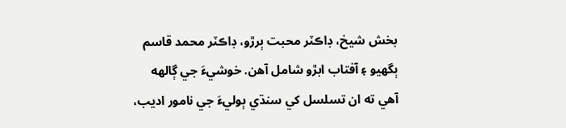بخش شيخ، ڊاڪٽر محبت ٻرڙو، ڊاڪٽر محمد قاسم ٻگھيو ۽ آفتاب ابڙو شامل آهن. خوشيءَ جي ڳالهه آهي ته ان تسلسل کي سنڌي ٻوليءَ جي نامور اديب،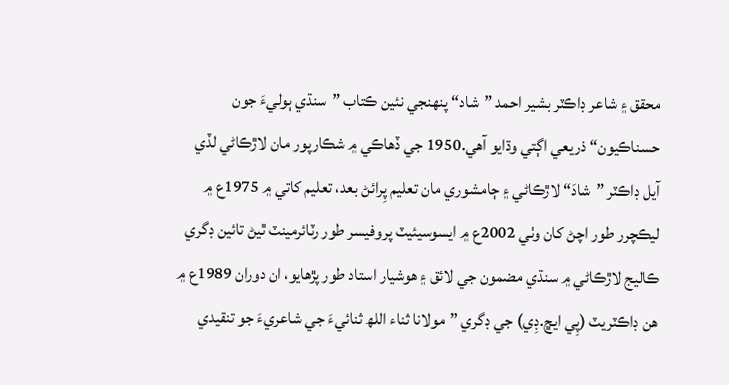محقق ۽ شاعر ڊاڪٽر بشير احمد ”شاد“ پنهنجي نئين ڪتاب ”سنڌي ٻوليءَ جون حسناڪيون“ ذريعي اڳتي وڌايو آهي.1950 جي ڏهاڪي ۾ شڪارپور مان لاڙڪاڻي لڏي آيل ڊاڪٽر ”شادَ“ لاڙڪاڻي ۽ ڄامشوري مان تعليم پِرائڻ بعد، تعليم کاتي ۾ 1975ع ۾ ليڪچرر طور اچڻ کان وٺي 2002ع ۾ ايسوسيئيٽ پروفيسر طور رٽائرمينٽ ٿيڻ تائين ڊگري ڪاليج لاڙڪاڻي ۾ سنڌي مضمون جي لائق ۽ هوشيار استاد طور پڙهايو، ان دوران 1989ع ۾ هن ڊاڪٽريٽ (پِي ايڇ.ڊِي) جي ڊگري ”مولانا ثناء اللھ ثنائيءَ جي شاعريءَ جو تنقيدي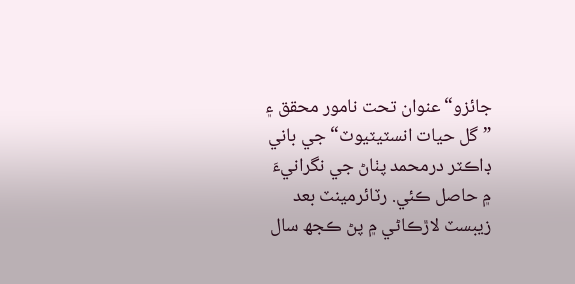جائزو“ عنوان تحت نامور محقق ۽ ”گل حيات انسٽيٽيوٽ“ جي باني ڊاڪٽر درمحمد پٺاڻ جي نگرانيءَ ۾ حاصل ڪئي. رٽائرمينٽ بعد زيبسٽ لاڙڪاڻي ۾ پڻ ڪجھ سال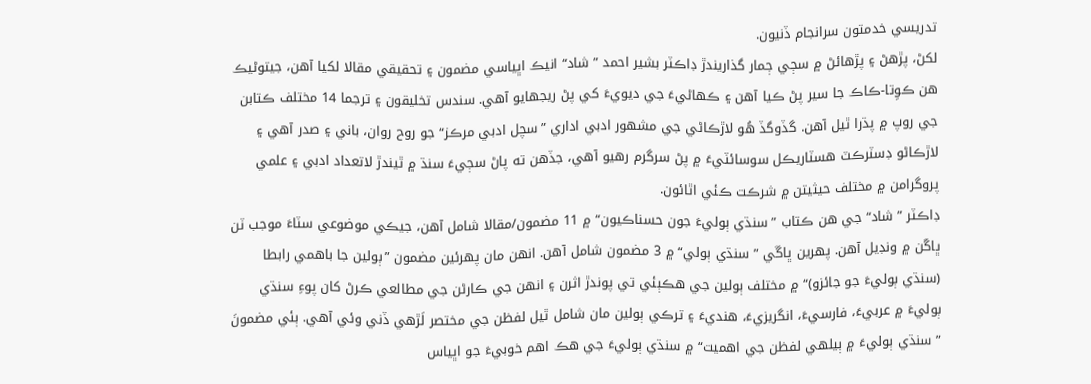تدريسي خدمتون سرانجام ڏنيون.
لکڻ، پڙهڻ ۽ پڙهائڻ ۾ سڄي ڄمار گذاريندڙ ڊاڪٽر بشير احمد ”شاد“ انيڪ اڀياسي مضمون ۽ تحقيقي مقالا لکيا آهن، جيتوڻيڪ هن ڪوِتا-ڪاڪ جا سير پڻ ڪيا آهن ۽ ڪهاڻيءَ جي ديويءَ کي پڻ ريجهايو آهي. سندس تخليقون ۽ ترجما 14 مختلف ڪتابن جي روپ ۾ پڌرا ٿيل آهن. گڏوگڏ هُو لاڙڪاڻي جي مشهور ادبي اداري ”سچل ادبي مرڪز“ جو روح روان، باني ۽ صدر آهي ۽ لاڙڪاڻو ڊسٽرڪٽ هسٽاريڪل سوسائٽيءَ ۾ پڻ سرگرم رهيو آهي، جڏهن ته پاڻ سڄيءَ سنڌ ۾ ٿيندڙ لاتعداد ادبي ۽ علمي پروگرامن ۾ مختلف حيثيتن ۾ شرڪت ڪئي اٿائون.
ڊاڪٽر ”شاد“ جي هن ڪتاب ”سنڌي ٻوليءَ جون حسناڪيون“ ۾ 11 مضمون/مقالا شامل آهن، جيڪي موضوعي سٽاءَ موجب ٽن ڀاڱن ۾ ونڊيل آهن. پهرين ڀاڱي ”سنڌي ٻولي“ ۾ 3 مضمون شامل آهن. انهن مان پهرئين مضمون ”ٻولين جا باهمي رابطا (سنڌي ٻوليءَ جو جائزو)“ ۾ مختلف ٻولين جي هڪٻئي تي پوندڙ اثرن ۽ انهن جي ڪارڻن جي مطالعي ڪرڻ کان پوءِ سنڌي ٻوليءَ ۾ عربيءَ، فارسيءَ، انگريزيءَ، هنديءَ ۽ ترڪي ٻولين مان شامل ٿيل لفظن جي مختصر لَڙهي ڏني وئي آهي. ٻئي مضمونَ ”سنڌي ٻوليءَ ۾ ٻيلهي لفظن جي اهميت“ ۾ سنڌي ٻوليءَ جي هڪ اهم خوبيءَ جو اڀياس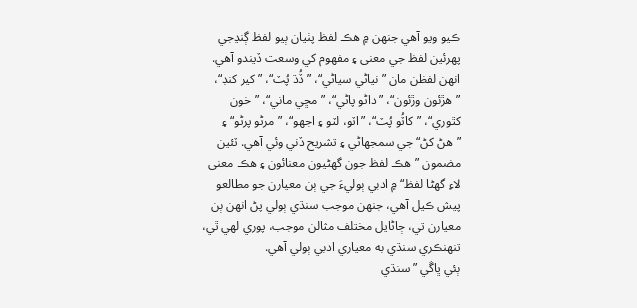ڪيو ويو آهي جنهن ۾ هڪ لفظ پٺيان ٻيو لفظ ڳنڍجي پهرئين لفظ جي معنى ۽ مفهوم کي وسعت ڏيندو آهي. انهن لفظن مان ”نياڻي سياڻي“، ”ڏُڌ پُٽ“، ”کير کنڊ“، ”هڙئون وڙئون“، ”داڻو پاڻي“، ”مڇي ماني“، ”خون کٿوري“، ”کاٽُو پُٽ“، ”اٽو، لٽو ۽ اجھو“، ”مرڻو پرڻو“ ۽ ”هڻ کڻ“ جي سمجھاڻي ۽ تشريح ڏني وئي آهي. ٽئين مضمون ”هڪ لفظ جون گھڻيون معنائون ۽ هڪ معنى لاءِ گھڻا لفظ“ ۾ ادبي ٻوليءَ جي ٻن معيارن جو مطالعو پيش ڪيل آهي، جنهن موجب سنڌي ٻولي پڻ انهن ٻن معيارن تي، ڄاڻايل مختلف مثالن موجب، پوري لهي ٿي، تنهنڪري سنڌي به معياري ادبي ٻولي آهي.
ٻئي ڀاڱي ”سنڌي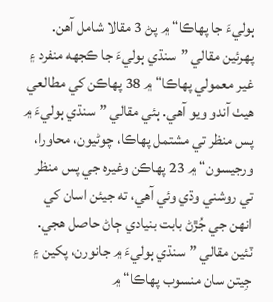ٻوليءَ جا پهاڪا“ ۾ پڻ 3 مقالا شامل آهن. پهرئين مقالي ”سنڌي ٻوليءَ جا ڪجهه منفرد ۽ غير معمولي پهاڪا“ ۾ 38 پهاڪن کي مطالعي هيٺ آندو ويو آهي. ٻئي مقالي ”سنڌي ٻوليءَ ۾ پس منظر تي مشتمل پهاڪا، چوڻيون، محاورا، ورجيسون“ ۾ 23 پهاڪن وغيره جي پس منظر تي روشني وڌي وئي آهي، ته جيئن اسان کي انهن جي جُڙڻ بابت بنيادي ڄاڻ حاصل هجي. ٽئين مقالي ”سنڌي ٻوليءَ ۾ جانورن، پکين ۽ جِيتن سان منسوب پهاڪا“ ۾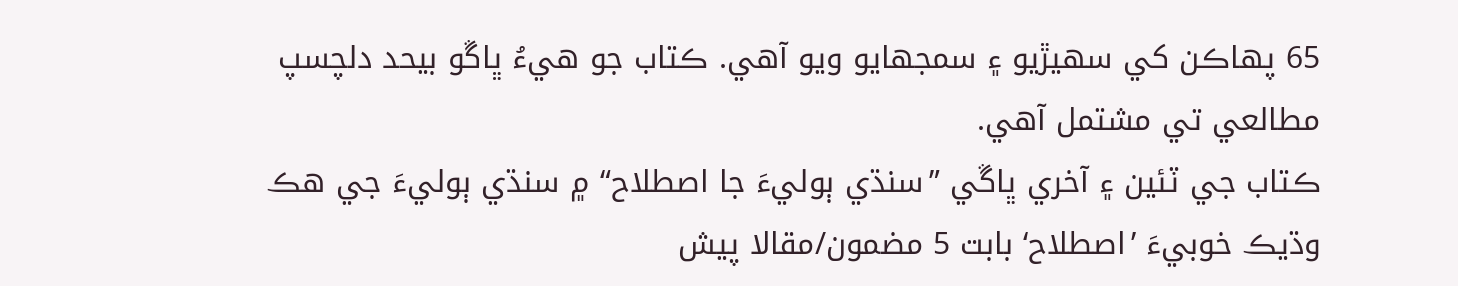65 پهاڪن کي سهيڙيو ۽ سمجھايو ويو آهي. ڪتاب جو هيءُ ڀاڱو بيحد دلچسپ مطالعي تي مشتمل آهي.
ڪتاب جي ٽئين ۽ آخري ڀاڱي ”سنڌي ٻوليءَ جا اصطلاح“ ۾ سنڌي ٻوليءَ جي هڪ وڌيڪ خوبيءَ ’اصطلاح‘ بابت 5 مضمون/مقالا پيش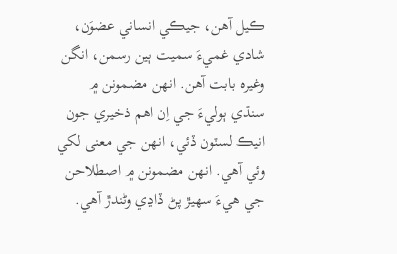ڪيل آهن، جيڪي انساني عضوَن، شادي غميءَ سميت ٻين رسمن، انگن وغيره بابت آهن. انهن مضمونن ۾ سنڌي ٻوليءَ جي اِن اهم ذخيري جون انيڪ لسٽون ڏئي، انهن جي معنى لکي وئي آهي. انهن مضمونن ۾ اصطلاحن جي هيءَ سهيڙ پڻ ڏاڍي وڻندڙ آهي.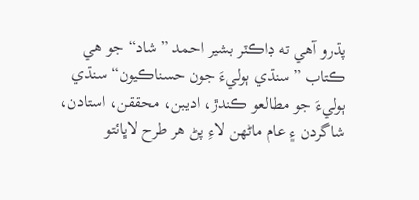پڌرو آهي ته ڊاڪٽر بشير احمد ”شاد“ جو هي ڪتاب ”سنڌي ٻوليءَ جون حسناڪيون“ سنڌي ٻوليءَ جو مطالعو ڪندڙ، اديبن، محققن، استادن، شاگردن ۽ عام ماڻهن لاءِ پڻ هر طرح لاڀائتو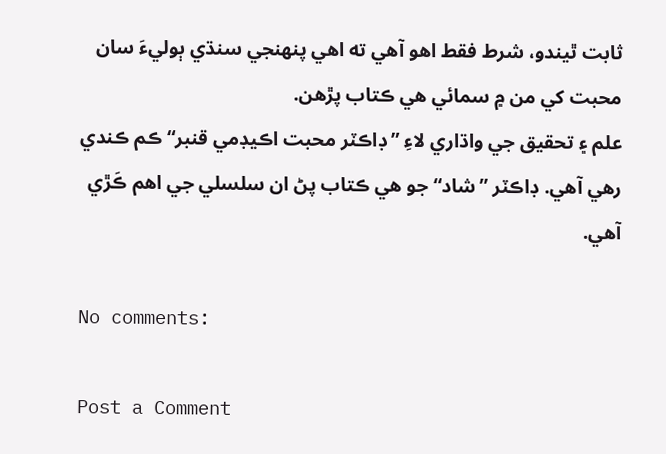ثابت ٿيندو، شرط فقط اهو آهي ته اهي پنهنجي سنڌي ٻوليءَ سان محبت کي من ۾ سمائي هي ڪتاب پڙهن.
علم ۽ تحقيق جي واڌاري لاءِ ”ڊاڪٽر محبت اڪيڊمي قنبر“ ڪم ڪندي رهي آهي. ڊاڪٽر ”شاد“ جو هي ڪتاب پڻ ان سلسلي جي اهم ڪَڙي آهي.

No comments:

Post a Comment